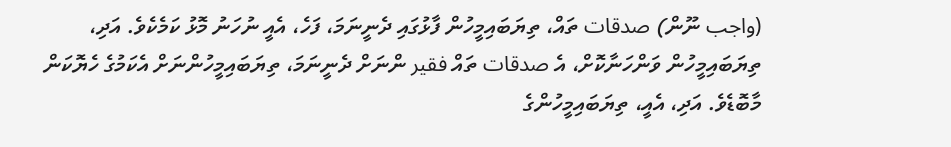(واجب ނޫން) صدقات ތައް، ތިޔަބައިމީހުން ފާޅުގައި ދެނީނަމަ، ފަހެ، އެއީ ނުހަނު މޮޅު ކަމެކެވެ. އަދި، ތިޔަބައިމީހުން ވަންހަނާކޮށް، އެ صدقات ތައް فقير ންނަށް ދެނީނަމަ، ތިޔަބައިމީހުންނަށް އެކަމުގެ ހެޔޮކަން މާބޮޑެވެ. އަދި، އެއީ، ތިޔަބައިމީހުންގެ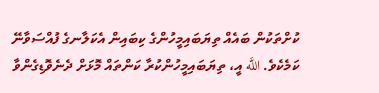ކުށްތަކުން ބައެއް ތިޔަބައިމީހުންގެ ކިބައިން އެކަލާނގެ ފުއްސަވާނޭ ކަމެކެވެ. اللَّه އީ، ތިޔަބައިމީހުންކުރާ ކަންތައް މޮޅަށް ދެނެވޮޑިގެންވާ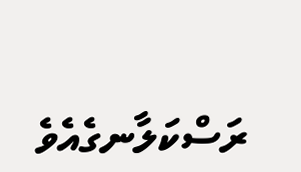ރަސްކަލާނގެއެވެ